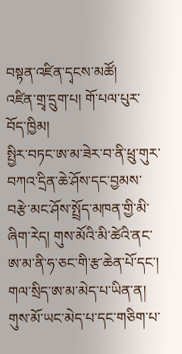བསྟན་འཛིན་དྭངས་མཚོ།
འཛིན་གྲྭ་དྲུག་པ། གོ་པལ་པུར་བོད་ཁྱིམ།
སྤྱིར་བཏང་ཨ་མ་ཟེར་བ་ནི་ཕྲུ་གུར་བཀའ་དྲིན་ཆེ་ཤོས་དང་བྱམས་བརྩེ་མང་ཤོས་སྤྲོད་མཁན་གྱི་མི་ཞིག་རེད། གུས་མོའི་མི་ཚེའི་ནང་ཨ་མ་ནི་ཧ་ཅང་གི་རྩ་ཆེན་པོ་དང་། གལ་སྲིད་ཨ་མ་མེད་པ་ཡིན་ན། གུས་མོ་ཡང་མེད་པ་དང་གཅིག་པ་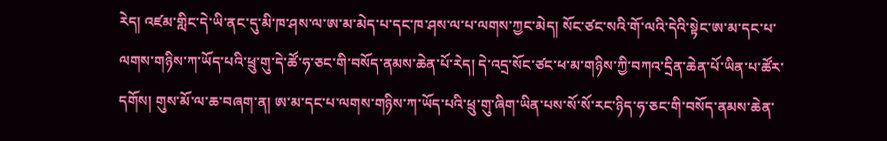རེད། འཛམ་གླིང་དེ་ཡི་ནང་དུ་མི་ཁ་ཤས་ལ་ཨ་མ་མེད་པ་དང་ཁ་ཤས་ལ་པ་ལགས་ཀྱང་མེད། སོང་ཙང་སའི་གོ་ལའི་དེའི་སྟེང་ཨ་མ་དང་པ་ལགས་གཉིས་ཀ་ཡོད་པའི་ཕྲུ་གུ་དེ་ཚོ་ཧ་ཅང་གི་བསོད་ནམས་ཆེན་པོ་རེད། དེ་འདྲ་སོང་ཙང་ཕ་མ་གཉིས་ཀྱི་བཀའ་དྲིན་ཆེན་པོ་ཡིན་པ་ཚོར་དགོས། གུས་མོ་ལ་ཆ་བཞག་ན། ཨ་མ་དང་པ་ལགས་གཉིས་ཀ་ཡོད་པའི་ཕྲུ་གུ་ཞིག་ཡིན་པས་སོ་སོ་རང་ཉིད་ཧ་ཅང་གི་བསོད་ནམས་ཆེན་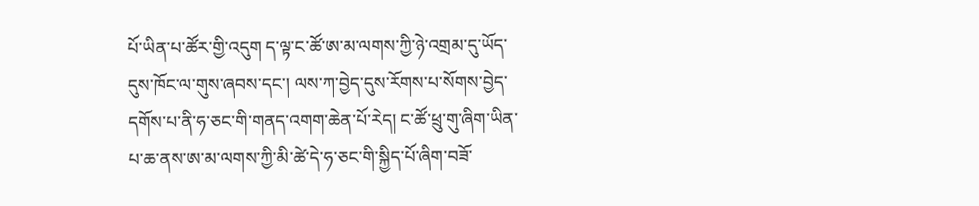པོ་ཡིན་པ་ཚོར་གྱི་འདུག ད་ལྟ་ང་ཚོ་ཨ་མ་ལགས་ཀྱི་ཉེ་འགྲམ་དུ་ཡོད་དུས་ཁོང་ལ་གུས་ཞབས་དང་། ལས་ཀ་བྱེད་དུས་རོགས་པ་སོགས་བྱེད་དགོས་པ་ནི་ཧ་ཅང་གི་གནད་འགག་ཆེན་པོ་རེད། ང་ཚོ་ཕྲུ་གུ་ཞིག་ཡིན་པ་ཆ་ནས་ཨ་མ་ལགས་ཀྱི་མི་ཚེ་དེ་ཧ་ཅང་གི་སྐྱིད་པོ་ཞིག་བཟོ་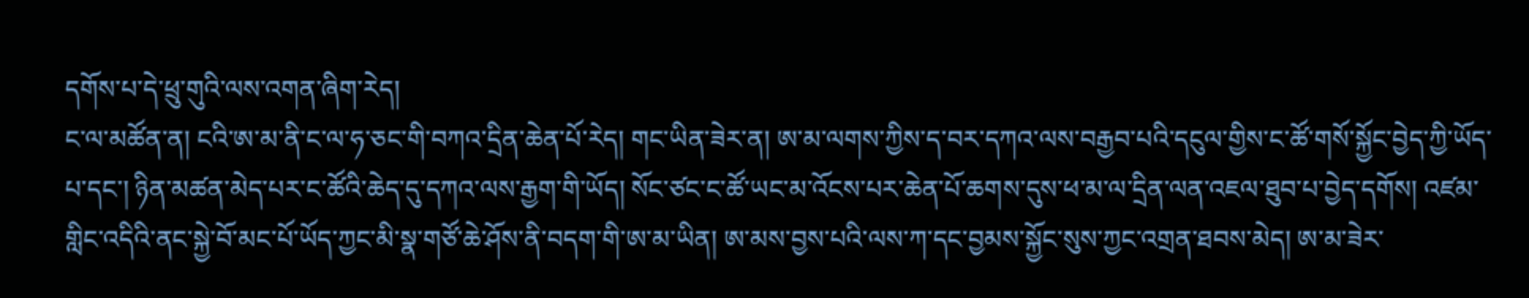དགོས་པ་དེ་ཕྲུ་གུའི་ལས་འགན་ཞིག་རེད།
ང་ལ་མཚོན་ན། ངའི་ཨ་མ་ནི་ང་ལ་ཧ་ཅང་གི་བཀའ་དྲིན་ཆེན་པོ་རེད། གང་ཡིན་ཟེར་ན། ཨ་མ་ལགས་ཀྱིས་ད་བར་དཀའ་ལས་བརྒྱབ་པའི་དངུལ་གྱིས་ང་ཚོ་གསོ་སྐྱོང་བྱེད་ཀྱི་ཡོད་པ་དང་། ཉིན་མཚན་མེད་པར་ང་ཚོའི་ཆེད་དུ་དཀའ་ལས་རྒྱག་གི་ཡོད། སོང་ཙང་ང་ཚོ་ཡང་མ་འོངས་པར་ཆེན་པོ་ཆགས་དུས་ཕ་མ་ལ་དྲིན་ལན་འཇལ་ཐུབ་པ་བྱེད་དགོས། འཛམ་གླིང་འདིའི་ནང་སྐྱེ་བོ་མང་པོ་ཡོད་ཀྱང་མི་སྣ་གཙོ་ཆེ་ཤོས་ནི་བདག་གི་ཨ་མ་ཡིན། ཨ་མས་བྱས་པའི་ལས་ཀ་དང་བྱམས་སྐྱོང་སུས་ཀྱང་འགྲན་ཐབས་མེད། ཨ་མ་ཟེར་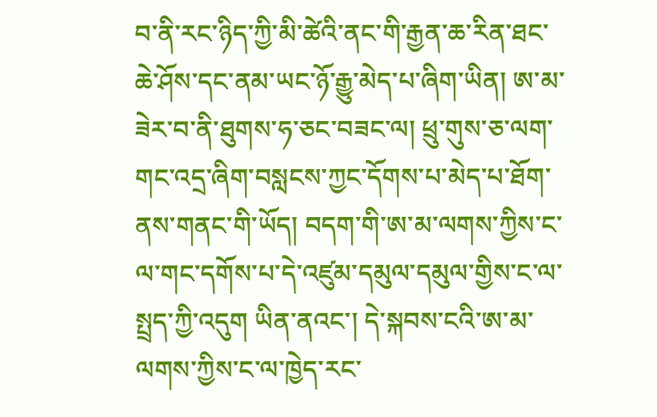བ་ནི་རང་ཉིད་ཀྱི་མི་ཚེའི་ནང་གི་རྒྱན་ཆ་རིན་ཐང་ཆེ་ཤོས་དང་ནམ་ཡང་ཉོ་རྒྱུ་མེད་པ་ཞིག་ཡིན། ཨ་མ་ཟེར་བ་ནི་ཐུགས་ཧ་ཅང་བཟང་ལ། ཕྲུ་གུས་ཅ་ལག་གང་འདྲ་ཞིག་བསླངས་ཀྱང་དོགས་པ་མེད་པ་ཐོག་ནས་གནང་གི་ཡོད། བདག་གི་ཨ་མ་ལགས་ཀྱིས་ང་ལ་གང་དགོས་པ་དེ་འཛུམ་དམུལ་དམུལ་གྱིས་ང་ལ་སྤྲད་ཀྱི་འདུག ཡིན་ནའང་། དེ་སྐབས་ངའི་ཨ་མ་ལགས་ཀྱིས་ང་ལ་ཁྱེད་རང་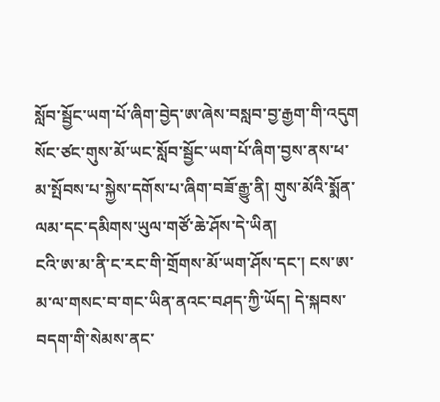སློབ་སྦྱོང་ཡག་པོ་ཞིག་བྱེད་ཨ་ཞེས་བསླབ་བྱ་རྒྱག་གི་འདུག སོང་ཙང་གུས་མོ་ཡང་སློབ་སྦྱོང་ཡག་པོ་ཞིག་བྱས་ནས་ཕ་མ་སྤོབས་པ་སྐྱེས་དགོས་པ་ཞིག་བཟོ་རྒྱུ་ནི། གུས་མོའི་སྨོན་ལམ་དང་དམིགས་ཡུལ་གཙོ་ཆེ་ཤོས་དེ་ཡིན།
ངའི་ཨ་མ་ནི་ང་རང་གི་གྲོགས་མོ་ཡག་ཤོས་དང་། ངས་ཨ་མ་ལ་གསང་བ་གང་ཡིན་ནའང་བཤད་ཀྱི་ཡོད། དེ་སྐབས་བདག་གི་སེམས་ནང་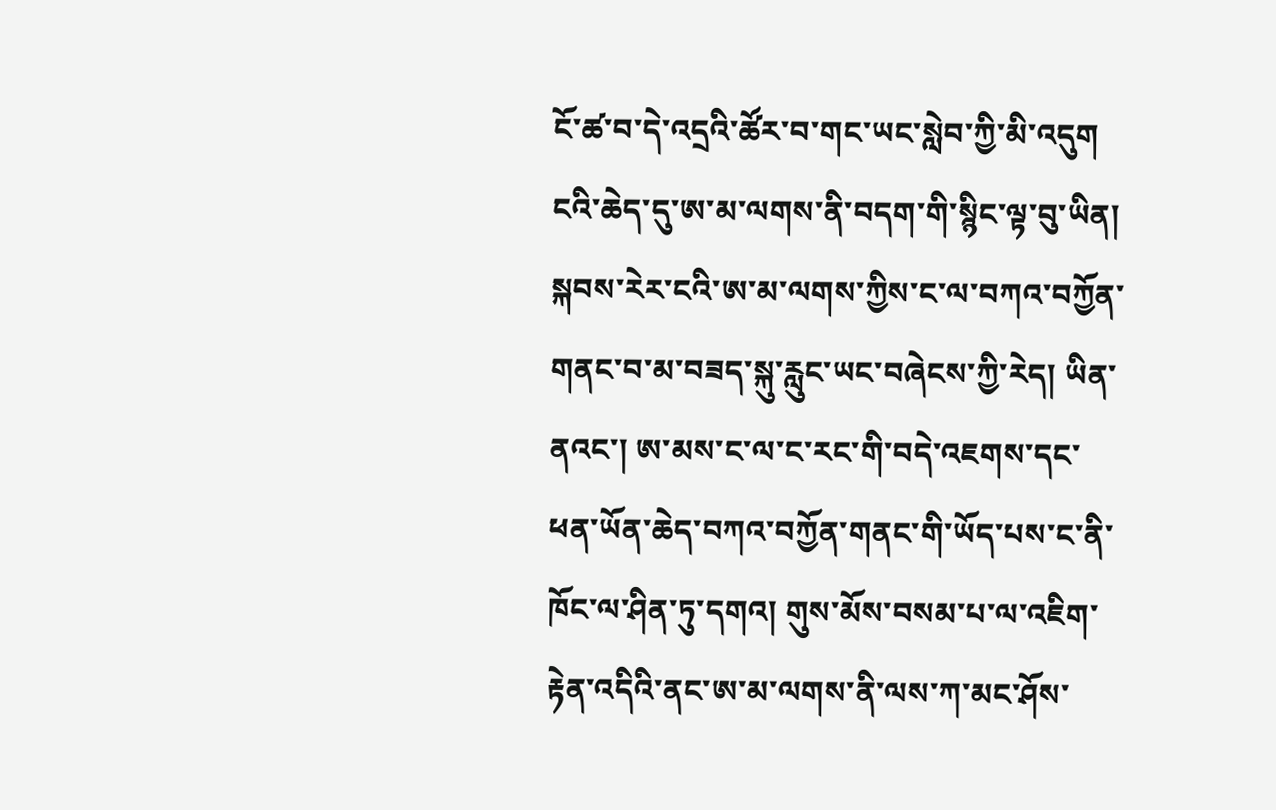ངོ་ཚ་བ་དེ་འདྲའི་ཚོར་བ་གང་ཡང་སླེབ་ཀྱི་མི་འདུག ངའི་ཆེད་དུ་ཨ་མ་ལགས་ནི་བདག་གི་སྙིང་ལྟ་བུ་ཡིན། སྐབས་རེར་ངའི་ཨ་མ་ལགས་ཀྱིས་ང་ལ་བཀའ་བཀྱོན་གནང་བ་མ་བཟད་སྐུ་རླུང་ཡང་བཞེངས་ཀྱི་རེད། ཡིན་ནའང་། ཨ་མས་ང་ལ་ང་རང་གི་བདེ་འཇགས་དང་ཕན་ཡོན་ཆེད་བཀའ་བཀྱོན་གནང་གི་ཡོད་པས་ང་ནི་ཁོང་ལ་ཤིན་ཏུ་དགའ། གུས་མོས་བསམ་པ་ལ་འཇིག་རྟེན་འདིའི་ནང་ཨ་མ་ལགས་ནི་ལས་ཀ་མང་ཤོས་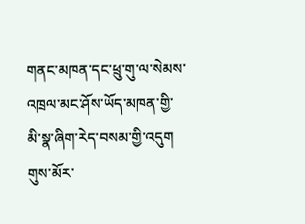གནང་མཁན་དང་ཕྲུ་གུ་ལ་སེམས་འཁྲལ་མང་ཤོས་ཡོད་མཁན་གྱི་མི་སྣ་ཞིག་རེད་བསམ་གྱི་འདུག གུས་མོར་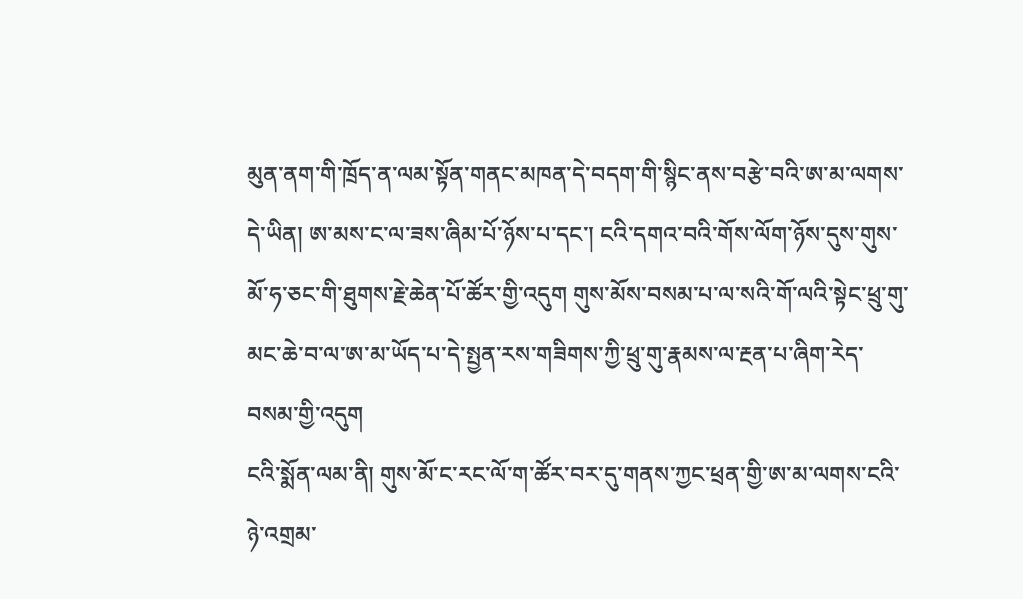མུན་ནག་གི་ཁྲོད་ན་ལམ་སྟོན་གནང་མཁན་དེ་བདག་གི་སྙིང་ནས་བརྩེ་བའི་ཨ་མ་ལགས་དེ་ཡིན། ཨ་མས་ང་ལ་ཟས་ཞིམ་པོ་ཉོས་པ་དང་། ངའི་དགའ་བའི་གོས་ལོག་ཉོས་དུས་གུས་མོ་ཧ་ཅང་གི་ཐུགས་རྗེ་ཆེན་པོ་ཚོར་གྱི་འདུག གུས་མོས་བསམ་པ་ལ་སའི་གོ་ལའི་སྟེང་ཕྲུ་གུ་མང་ཆེ་བ་ལ་ཨ་མ་ཡོད་པ་དེ་སྤྱན་རས་གཟིགས་ཀྱི་ཕྲུ་གུ་རྣམས་ལ་རྔན་པ་ཞིག་རེད་བསམ་གྱི་འདུག
ངའི་སྨོན་ལམ་ནི། གུས་མོ་ང་རང་ལོ་ག་ཚོར་བར་དུ་གནས་ཀྱང་ཕྲན་གྱི་ཨ་མ་ལགས་ངའི་ཉེ་འགྲམ་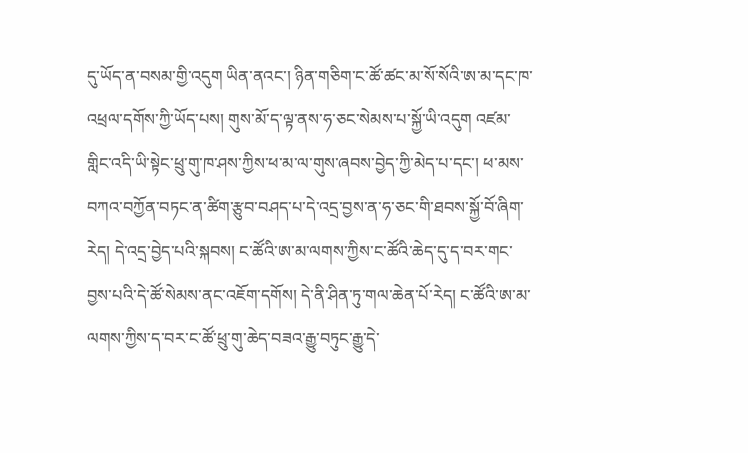དུ་ཡོད་ན་བསམ་གྱི་འདུག ཡིན་ནའང་། ཉིན་གཅིག་ང་ཚོ་ཚང་མ་སོ་སོའི་ཨ་མ་དང་ཁ་འཕྲལ་དགོས་ཀྱི་ཡོད་པས། གུས་མོ་ད་ལྟ་ནས་ཧ་ཅང་སེམས་པ་སྐྱོ་ཡི་འདུག འཛམ་གླིང་འདི་ཡི་སྟེང་ཕྲུ་གུ་ཁ་ཤས་ཀྱིས་ཕ་མ་ལ་གུས་ཞབས་བྱེད་ཀྱི་མེད་པ་དང་། ཕ་མས་བཀའ་བཀྱོན་བཏང་ན་ཚིག་རྩུབ་བཤད་པ་དེ་འདྲ་བྱས་ན་ཧ་ཅང་གི་ཐབས་སྐྱོ་བོ་ཞིག་རེད། དེ་འདྲ་བྱེད་པའི་སྐབས། ང་ཚོའི་ཨ་མ་ལགས་ཀྱིས་ང་ཚོའི་ཆེད་དུ་ད་བར་གང་བྱས་པའི་དེ་ཚོ་སེམས་ནང་འཇོག་དགོས། དེ་ནི་ཤིན་ཏུ་གལ་ཆེན་པོ་རེད། ང་ཚོའི་ཨ་མ་ལགས་ཀྱིས་ད་བར་ང་ཚོ་ཕྲུ་གུ་ཆེད་བཟའ་རྒྱུ་བཏུང་རྒྱུ་དེ་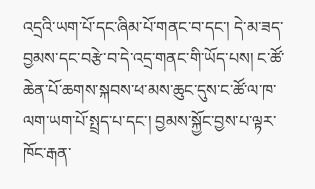འདྲའི་ཡག་པོ་དང་ཞིམ་པོ་གནང་བ་དང་། དེ་མ་ཟད་བྱམས་དང་བརྩེ་བ་དེ་འདྲ་གནང་གི་ཡོད་པས། ང་ཚོ་ཆེན་པོ་ཆགས་སྐབས་ཕ་མས་ཆུང་དུས་ང་ཚོ་ལ་ཁ་ལག་ཡག་པོ་སྤྲད་པ་དང་། བྱམས་སྐྱོང་བྱས་པ་ལྟར་ཁོང་རྒན་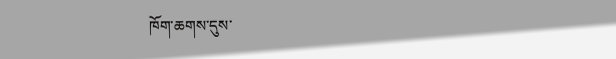ཁོག་ཆགས་དུས་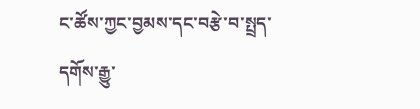ང་ཚོས་ཀྱང་བྱམས་དང་བརྩེ་བ་སྤྲད་དགོས་རྒྱུ་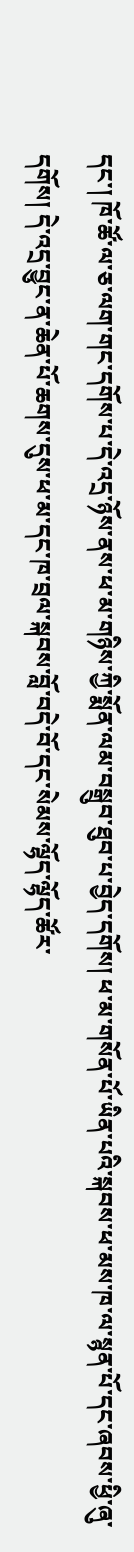དང་། ཁོ་ཚོ་ལ་ཅ་ལག་གང་དགོས་པ་དེ་འདྲ་ཉོས་ནས་ཕ་མ་གཉིས་ཀྱི་སྨོན་ལམ་བསྒྲུབ་ཐུབ་པ་བྱེད་དགོས། ཕ་མ་གསོན་པོ་ཡིན་པའི་སྐབས་ཕ་མས་ཁ་ལ་སྙན་པོ་དང་ཞབས་ཕྱི་ཞུ་དགོས། དེ་འདྲ་བྱུང་ན་ཆེན་པོ་ཆགས་དུས་ཕ་མ་དང་ཁ་བྲལ་སྐབས་བློ་བདེ་བོ་དང་སེམས་ལྷོད་ལྷོད་ཚོར་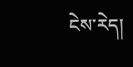ངེས་རེད།